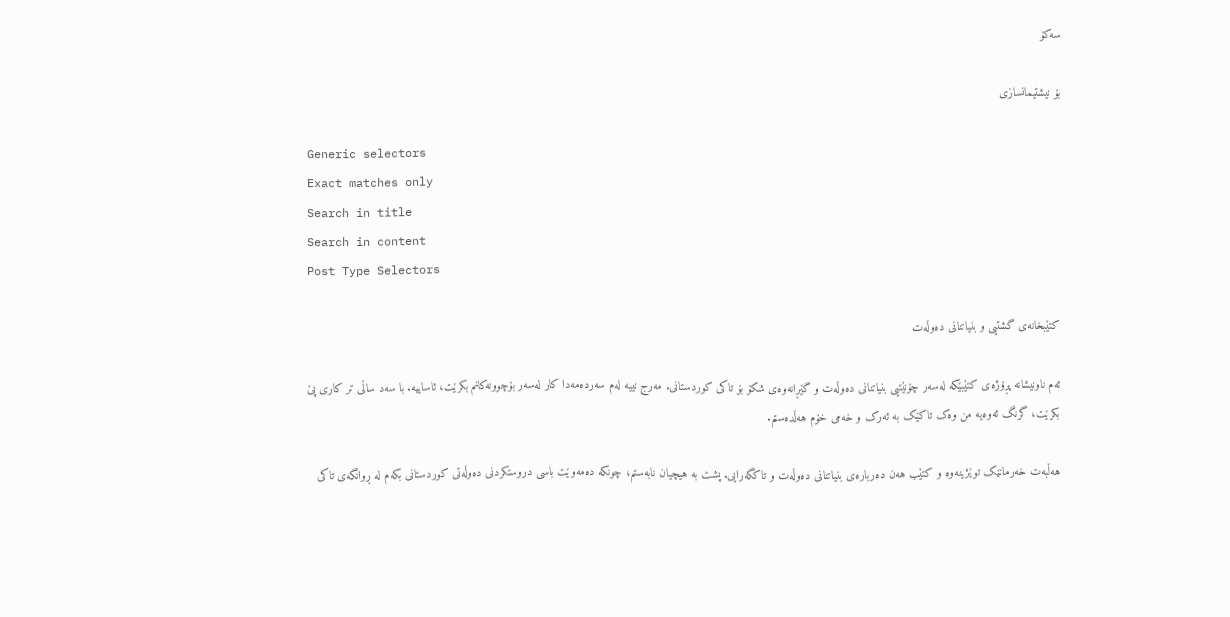سەکۆ

بۆ نیشتیمانسازی

Generic selectors
Exact matches only
Search in title
Search in content
Post Type Selectors

کتێبخانەی گشتیی و بنیاتنانی دەوڵەت

ئەم ناونیشانە پڕۆژەی کتێبێکە لەسەر چۆنێتیی بنیاتنانی دەوڵەت و گێڕانەوەی شکۆ بۆ تاکی کوردستانی. مەرج نییە لەم سەردەمەدا کار لەسەر بۆچوونەکانم بکرێت، ئاساییە. با سەد ساڵی تر کاری پێ بکرێت، گرنگ ئەوەیە من وەک تاکێک بە ئەرک و خەمی خۆم هەڵدەستم.

هەڵبەت خەرمانێک توێژینەوە و کتێب هەن دەربارەی بنیاتنانی دەوڵەت و تاکگەرایی. پشت بە هیچیان نابەستم، چونکە دەمەوێت باسی دروستکردنی دەوڵەتی کوردستانی بکەم لە ڕوانگەی تاکی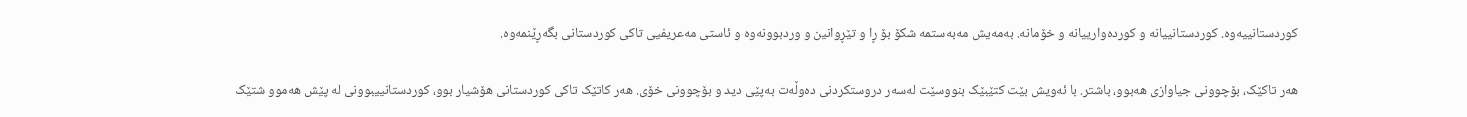کوردستانییەوە. کوردستانییانە و کوردەوارییانە و خۆمانە. بەمەیش مەبەستمە شکۆ بۆ ڕا و تێڕوانین و وردبوونەوە و ئاستی مەعریفیی تاکی کوردستانی بگەڕێنمەوە.

هەر تاکێک، بۆچوونی جیاوازی هەبوو، باشتر. با ئەویش بێت کتێبێک بنووسێت لەسەر دروستکردنی دەوڵەت بەپێی دید و بۆچوونی خۆی. هەر کاتێک تاکی کوردستانی هۆشیار بوو، کوردستانییبوونی لە پێش هەموو شتێک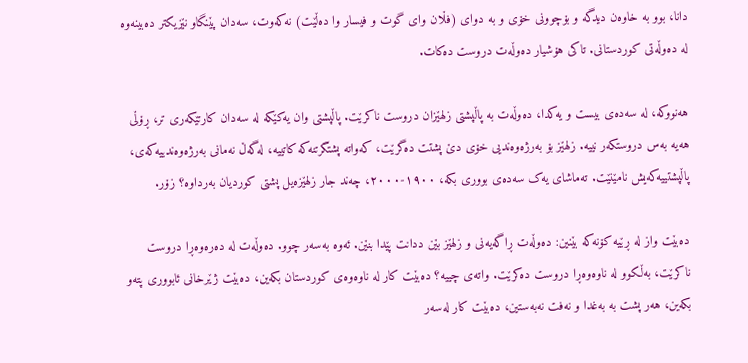دانا، بوو بە خاوەن دیدگە و بۆچوونی خۆی و بە دوای (فڵان وای گوت و فیسار وا دەڵێت) نەکەوت، سەدان پێنگاو نێزیکتر دەبینەوە لە دەوڵەتی کوردستانی. تاکی هۆشیار دەوڵەت دروست دەکات.

هەنووکە، لە سەدەی بیست و یەکدا، دەوڵەت بە پاڵپشتی زلهێزان دروست ناکرێت. پاڵپشتی وان یەکێکە لە سەدان کارتێکەری تر، ڕۆڵی هەیە بەس دروستکەر نییە. زلهێز بۆ بەرژەوەندیی خۆی دێ پشتت دەگرێت، کەواتە پشتگرتنەکە کاتییە، لەگەڵ نەمانی بەرژەوەندییەکەی، پاڵپشتییەکەیش نامێنێت. تەماشای یەک سەدەی بووری بکە، ١٩٠٠-٢٠٠٠، چەند جار زلهێزەیل پشتی کوردیان بەرداوە؟ زۆر.

دەبێت واز لە ڕێیە کۆنەکە بێنین: دەوڵەت ڕاگەیەنی و زلهێز بێن ددانت پێدا بنێن. ئەوە بەسەر چوو. دەوڵەت لە دەرەوەڕا دروست ناکرێت، بەڵکوو لە ناوەوەڕا دروست دەکرێت. واتەی چییە؟ دەبێت کار لە ناوەوەی کوردستان بکەین، دەبێت ژێرخانی ئابووری پتەو بکەین، هەر پشت بە بەغدا و نەفت نەبەستین، دەبێت کار لەسەر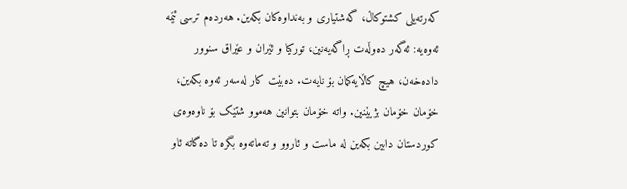کەرتەیلی کشتوکاڵ، گەشتیاری و بەنداوەکان بکەین. هەردەم ترسی ئێمە ئەوەیە: ئەگەر دەوڵەت ڕاگەیەنین، تورکیا و ئێران و عێراق سنوور دادەخەن، هیچ کاڵایەکمان بۆ نایەت. دەبێت کار لەسەر ئەوە بکەین، خۆمان خۆمان بژیێنین. واتە خۆمان بتوانین هەموو شتێک بۆ ناوەوەی کوردستان دابین بکەین لە ماست و ئاروو و تەماتەوە بگرە تا دەگاتە ئاو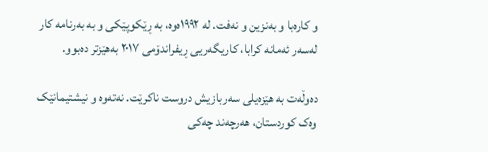و کارەبا و بەنزین و نەفت. لە ١٩٩٢ەوە، بە ڕێکوپێکی و بە بەرنامە کار لەسەر ئەمانە کرابا، کاریگەریی ڕیفراندۆمی ٢٠١٧ بەهێزتر دەبوو.

دەوڵەت بە هێزەیلی سەربازیش دروست ناکرێت. نەتەوە و نیشتیمانێک وەک کوردستان، هەرچەند چەکی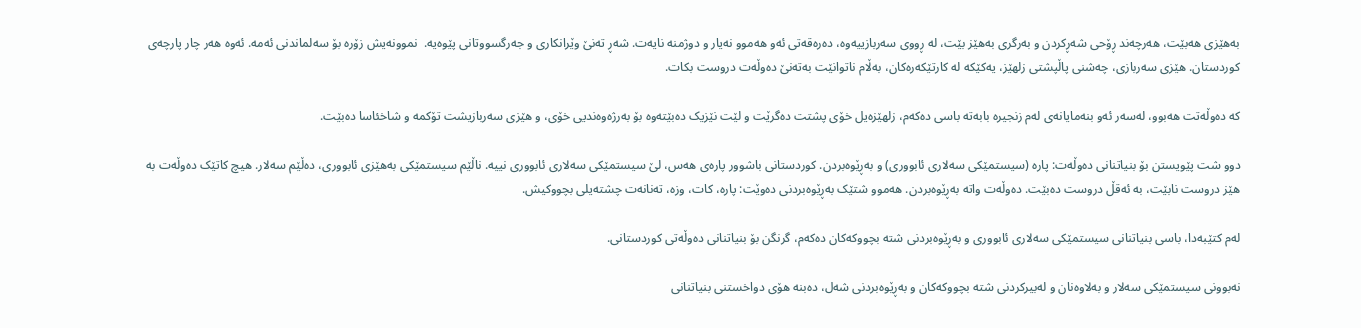بەهێزی هەبێت، هەرچەند ڕۆحی شەڕکردن و بەرگری بەهێز بێت، لە ڕووی سەربازییەوە، دەرەقەتی ئەو هەموو نەیار و دوژمنە نایەت. شەڕ تەنێ وێرانکاری و جەرگسووتانی پێوەیە.  نموونەیش زۆرە بۆ سەلماندنی ئەمە. ئەوە هەر چار پارچەی کوردستان. هێزی سەربازی، چەشنی پاڵپشتی زلهێز، یەکێکە لە کارتێکەرەکان، بەڵام ناتوانێت بەتەنێ دەوڵەت دروست بکات.

کە دەوڵەتت هەبوو، لەسەر ئەو بنەمایانەی لەم زنجیرە بابەتە باسی دەکەم، زلهێزەیل خۆی پشتت دەگرێت و لێت نێزیک دەبێتەوە بۆ بەرژەوەندیی خۆی، و هێزی سەربازیشت تۆکمە و شاخئاسا دەبێت.

دوو شت پێویستن بۆ بنیاتنانی دەوڵەت: پارە (سیستمێکی سەلاری ئابووری) و بەڕێوەبردن. کوردستانی باشوور پارەی هەس، لێ سیستمێکی سەلاری ئابووری نییە. ناڵێم سیستمێکی بەهێزی ئابووری، دەڵێم سەلار. هیچ کاتێک دەوڵەت بە هێز دروست نابێت، بە ئەقڵ دروست دەبێت. دەوڵەت واتە بەڕێوەبردن. هەموو شتێک بەڕێوەبردنی دەوێت: پارە، کات، وزە، تەنانەت چشتەیلی بچووکیش.

لەم کتێبەدا، باسی بنیاتنانی سیستمێکی سەلاری ئابووری و بەڕێوەبردنی شتە بچووکەکان دەکەم، گرنگن بۆ بنیاتنانی دەوڵەتی کوردستانی.

نەبوونی سیستمێکی سەلار و بەلاوەنان و لەبیرکردنی شتە بچووکەکان و بەڕێوەبردنی شەل، دەبنە هۆی دواخستنی بنیاتنانی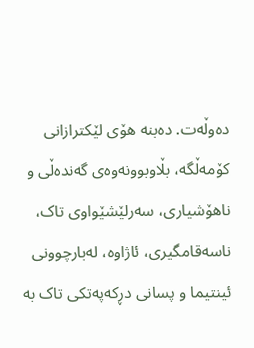دەوڵەت. دەبنە هۆی لێکترازانی کۆمەڵگە، بڵاوبوونەوەی گەندەڵی و ناهۆشیاری، سەرلێشێواوی تاک، ناسەقامگیری، ئاژاوە، لەبارچوونی ئینتیما و پسانی دڕکەپەتکی تاک بە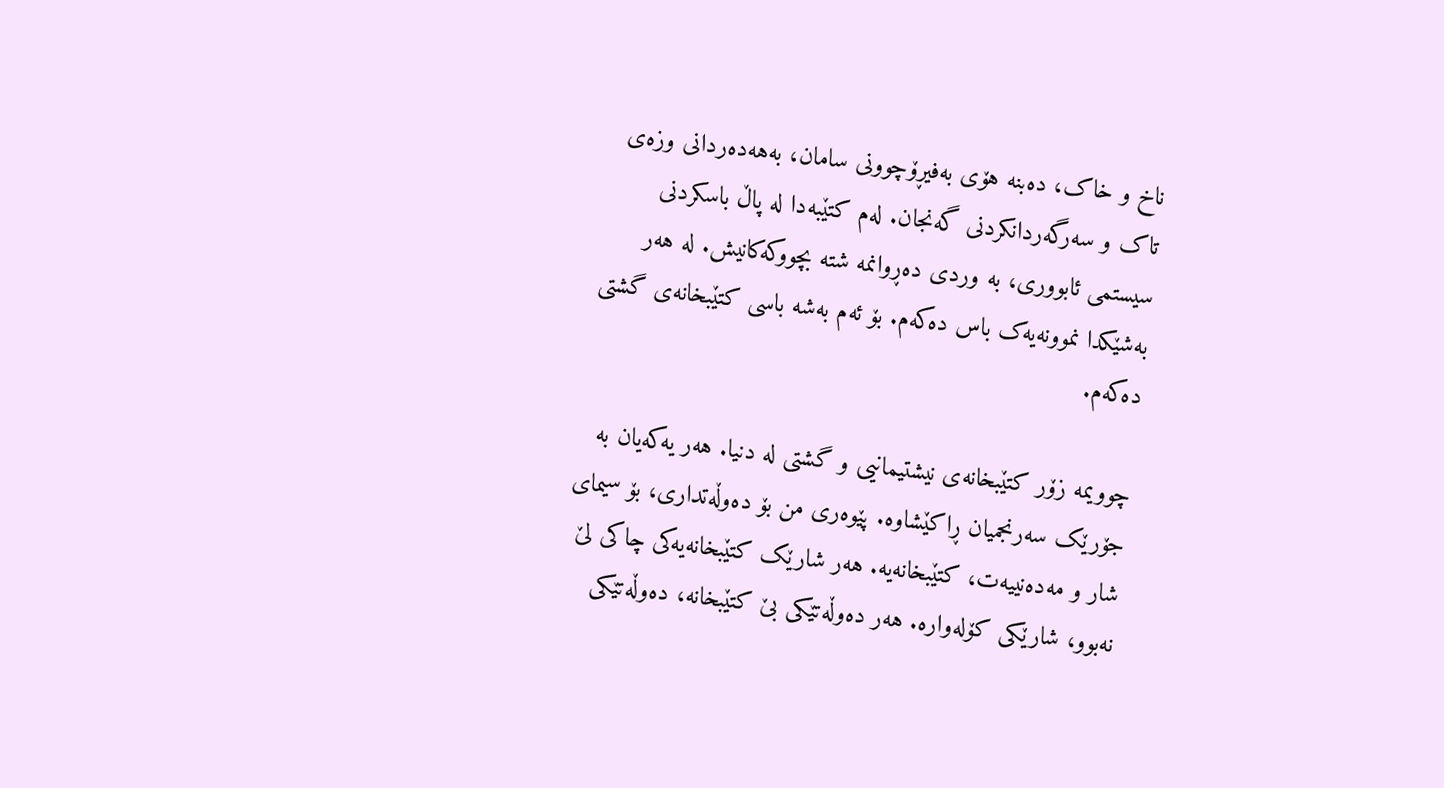ناخ و خاک، دەبنە هۆی بەفیڕۆچوونی سامان، بەهەدەردانی وزەی تاک و سەرگەردانکردنی گەنجان. لەم کتێبەدا لە پاڵ باسکردنی سیستمی ئابووری، بە وردی دەڕوانمە شتە بچووکەکانیش. لە هەر بەشێکدا نموونەیەک باس دەکەم. بۆ ئەم بەشە باسی کتێبخانەی گشتی دەکەم.

چوویمە زۆر کتێبخانەی نیشتیمانیی و گشتی لە دنیا. هەر یەکەیان بە جۆرێک سەرنجمیان ڕاکێشاوە. پێوەری من بۆ دەوڵەتداری، بۆ سیمای شار و مەدەنییەت، کتێبخانەیە. هەر شارێک کتێبخانەیەکی چاکی لێ نەبوو، شارێکی کۆلەوارە. هەر دەوڵەتێکی بێ کتێبخانە، دەوڵەتێکی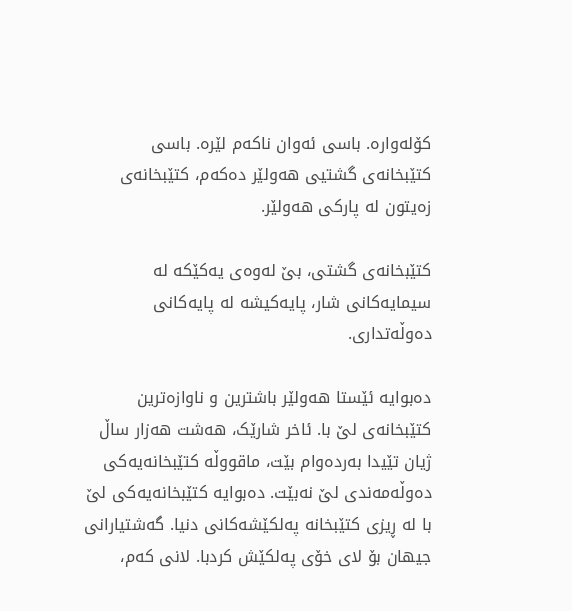کۆلەوارە. باسی ئەوان ناکەم لێرە. باسی کتێبخانەی گشتیی هەولێر دەکەم، کتێبخانەی زەیتون لە پارکی هەولێر.

کتێبخانەی گشتی، بێ لەوەی یەکێکە لە سیمایەکانی شار، پایەکیشە لە پایەکانی دەوڵەتداری.

دەبوایە ئێستا هەولێر باشترین و ناوازەترین کتێبخانەی لێ با. ئاخر شارێک، هەشت هەزار ساڵ ژیان تێیدا بەردەوام بێت، ماقووڵە کتێبخانەیەکی دەوڵەمەندی لێ نەبێت. دەبوایە کتێبخانەیەکی لێ با لە ڕیزی کتێبخانە پەلکێشەکانی دنیا. گەشتیارانی جیهان بۆ لای خۆی پەلکێش کردبا. لانی کەم،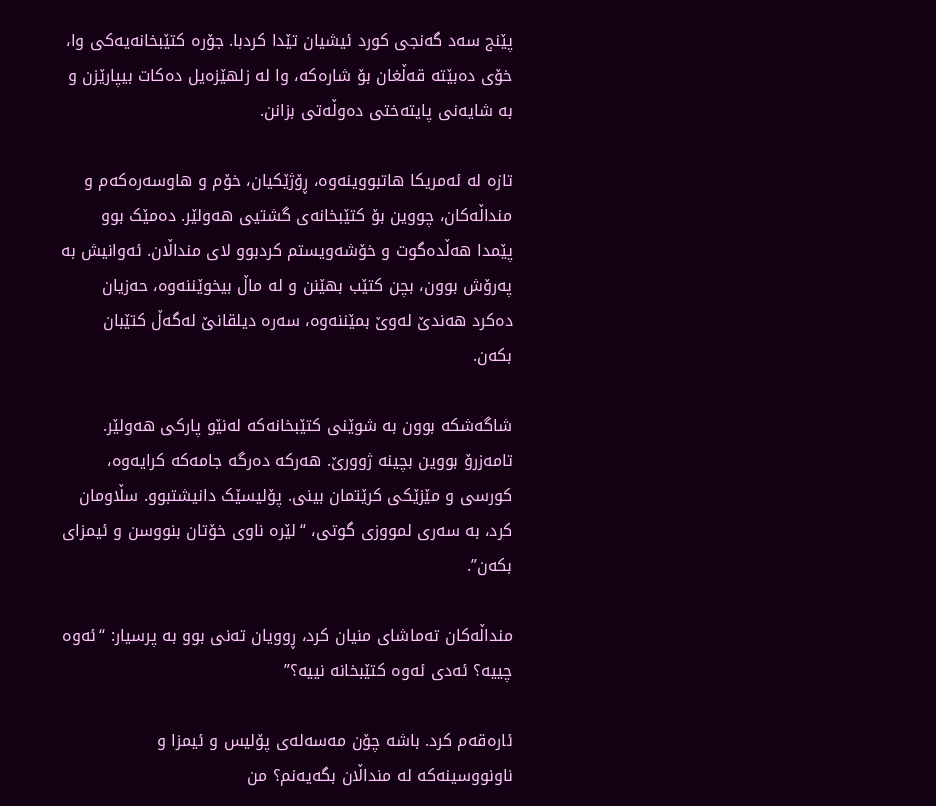پێنج سەد گەنجی کورد ئیشیان تێدا کردبا. جۆرە کتێبخانەیەکی وا، خۆی دەبێتە قەڵغان بۆ شارەکە، وا لە زلهێزەیل دەکات بیپارێزن و بە شایەنی پایتەختی دەوڵەتی بزانن.

تازە لە ئەمریکا هاتبووینەوە، ڕۆژێکیان، خۆم و هاوسەرەکەم و منداڵەکان، چووین بۆ کتێبخانەی گشتیی هەولێر. دەمێک بوو پێمدا هەڵدەگوت و خۆشەویستم کردبوو لای منداڵان. ئەوانیش بە پەرۆش بوون، بچن کتێب بهێنن و لە ماڵ بیخوێننەوە، حەزیان دەکرد هەندێ لەوێ بمێننەوە، سەرە دیلقانێ لەگەڵ کتێبان بکەن.

شاگەشکە بوون بە شوێنی کتێبخانەکە لەنێو پارکی هەولێر. تامەزرۆ بووین بچینە ژوورێ. هەرکە دەرگە جامەکە کرایەوە، کورسی و مێزێکی کرێتمان بینی. پۆلیسێک دانیشتبوو. سڵاومان کرد، بە سەری لمووزی گوتی، “لێرە ناوی خۆتان بنووسن و ئیمزای بکەن”.

منداڵەکان تەماشای منیان کرد، ڕوویان تەنی بوو بە پرسیار: “ئەوە چییە؟ ئەدی ئەوە کتێبخانە نییە؟”

ئارەقەم کرد. باشە چۆن مەسەلەی پۆلیس و ئیمزا و ناونووسینەکە لە منداڵان بگەیەنم؟ من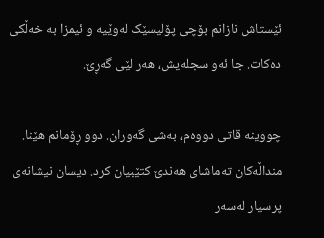ئێستاش نازانم بۆچی پۆلیسێک لەوێیە و ئیمزا بە خەڵکی دەکات. جا ئەو سجلەیش، هەر لێی گەڕێ.

چووینە قاتی دووەم، بەشی گەوران. دوو ڕۆمانم هێنا. منداڵەکان تەماشای هەندێ کتێبیان کرد. دیسان نیشانەی پرسیار لەسەر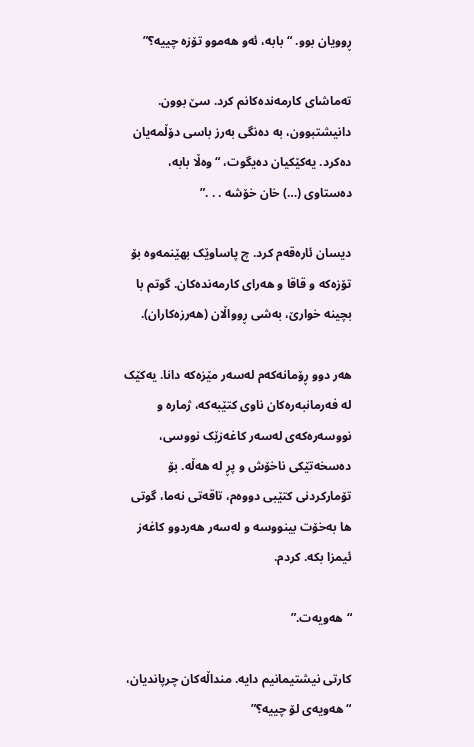ڕوویان بوو. “بابە، ئەو هەموو تۆزە چییە؟”

تەماشای کارمەندەکانم کرد. سێ بوون. دانیشتبوون، بە دەنگی بەرز باسی دۆڵمەیان دەکرد. یەکێکیان دەیگوت، “وەڵا بابە، دەستاوی (…) خان خۆشە . . .”

دیسان ئارەقەم کرد. چ پاساوێک بهێنمەوە بۆ تۆزەکە و قاقا و هەرای کارمەندەکان. گوتم با بچینە خوارێ، بەشی ڕوواڵان (هەرزەکاران).

هەر دوو ڕۆمانەکەم لەسەر مێزەکە دانا. یەکێک لە فەرمانبەرەکان ناوی کتێبەکە، ژمارە و نووسەرەکەی لەسەر کاغەزێک نووسی، دەسخەتێکی ناخۆش و پڕ لە هەڵە. بۆ تۆمارکردنی کتێبی دووەم، تاقەتی نەما، گوتی ها بەخۆت بینووسە و لەسەر هەردوو کاغەز ئیمزا بکە. کردم.

“هەویەت.”

کارتی نیشتیمانیم دایە. منداڵەکان چرپاندیان، “هەویەی لۆ چییە؟”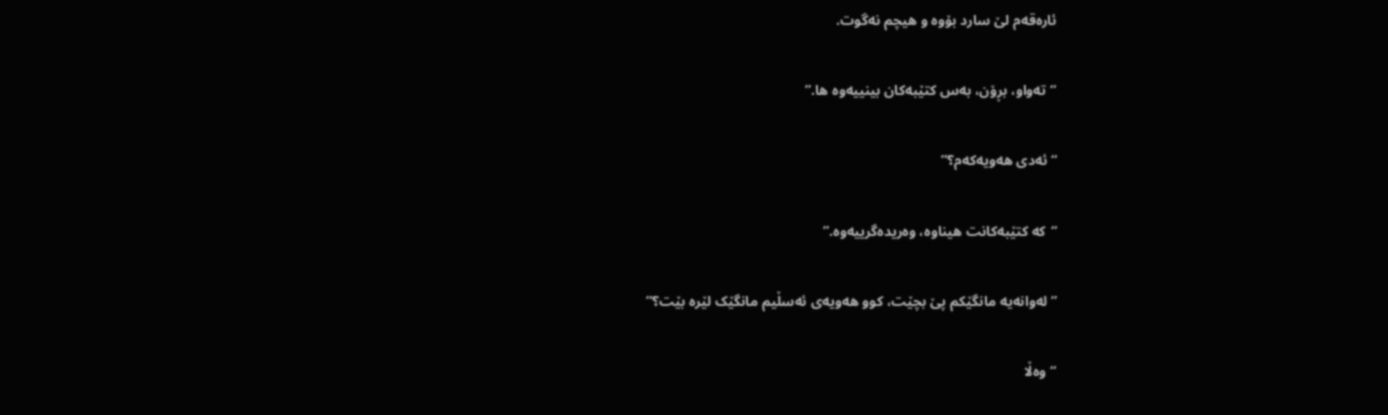ئارەقەم لێ سارد بۆوە و هیچم نەگوت.

“تەواو، بڕۆن، بەس کتێبەکان بینییەوە ها.”

“ئەدی هەویەکەم؟”

“کە کتێبەکانت هیناوە، وەریدەگرییەوە.”

” لەوانەیە مانگێکم پێ بچێت، کوو هەویەی ئەسڵیم مانگێک لێرە بێت؟”

“وەڵا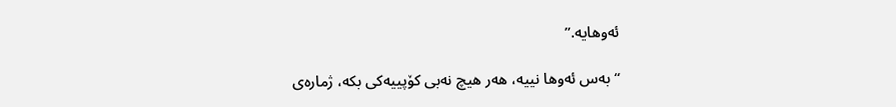ئەوهایە.”

“بەس ئەوها نییە، هەر هیچ نەبی کۆپییەکی بکە، ژمارەی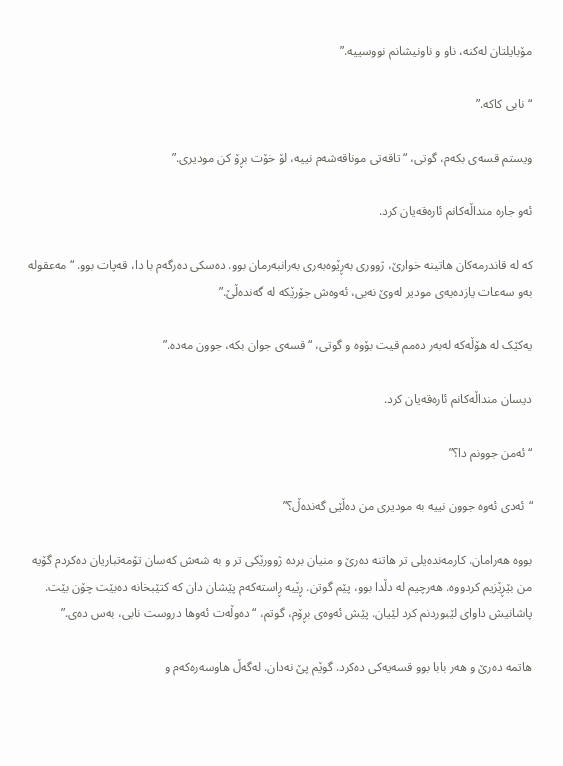مۆبایلتان لەکنە، ناو و ناونیشانم نووسییە.”

“نابی کاکە.”

ویستم قسەی بکەم، گوتی، “تاقەتی موناقەشەم نییە، لۆ خۆت بڕۆ کن مودیری.”

ئەو جارە منداڵەکانم ئارەقەیان کرد.

کە لە قاندرمەکان هاتینە خوارێ، ژووری بەڕێوەبەری بەرانبەرمان بوو. دەسکی دەرگەم با دا، قەپات بوو. “مەعقولە بەو سەعات یازدەیەی مودیر لەوێ نەبی، ئەوەش جۆرێکە لە گەندەڵێ.”

یەکێک لە هۆڵەکە لەبەر دەمم قیت بۆوە و گوتی، “قسەی جوان بکە، جوون مەدە.”

دیسان منداڵەکانم ئارەقەیان کرد.

“ئەمن جوونم دا؟”

“ئەدی ئەوە جوون نییە بە مودیری من دەڵێی گەندەڵ؟”

بووە هەرامان. کارمەندەیلی تر هاتنە دەرێ و منیان بردە ژوورێکی تر و بە شەش کەسان تۆمەتباریان دەکردم گۆیە من بێڕێزیم کردووە. هەرچیم لە دڵدا بوو، پێم گوتن. ڕێیە ڕاستەکەم پێشان دان کە کتێبخانە دەبێت چۆن بێت. پاشانیش داوای لێبوردنم کرد لێیان. پێش ئەوەی بڕۆم، گوتم، “دەوڵەت ئەوها دروست نابی، بەس دەی.”

هاتمە دەرێ و هەر بابا بوو قسەیەکی دەکرد. گوێم پێ نەدان. لەگەڵ هاوسەرەکەم و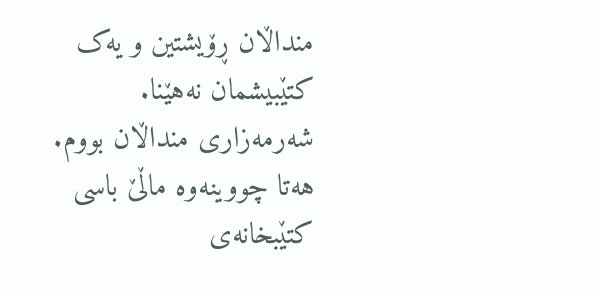منداڵان ڕۆیشتین و یەک کتێبیشمان نەهێنا. شەرمەزاری منداڵان بووم. هەتا چووینەوە ماڵێ باسی کتێبخانەی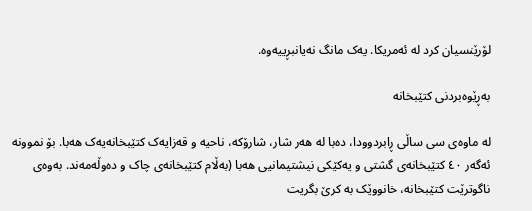لۆرێنسیان کرد لە ئەمریکا. یەک مانگ نەیانبڕییەوە.

بەڕێوەبردنی کتێبخانە

لە ماوەی سی ساڵی ڕابردوودا، دەبا لە هەر شار، شارۆکە، ناحیە و قەزایەک کتێبخانەیەک هەبا. بۆ نموونە ئەگەر ٤٠ کتێبخانەی گشتی و یەکێکی نیشتیمانیی هەبا (بەڵام کتێبخانەی چاک و دەوڵەمەند. بەوەی ناگوترێت کتێبخانە، خانووێک بە کرێ بگریت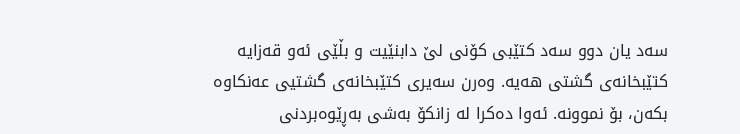سەد یان دوو سەد کتێبی کۆنی لێ دابنێیت و بڵێی ئەو قەزایە کتێبخانەی گشتی هەیە. وەرن سەیری کتێبخانەی گشتیی عەنکاوە بکەن، بۆ نموونە. ئەوا دەکرا لە زانکۆ بەشی بەڕێوەبردنی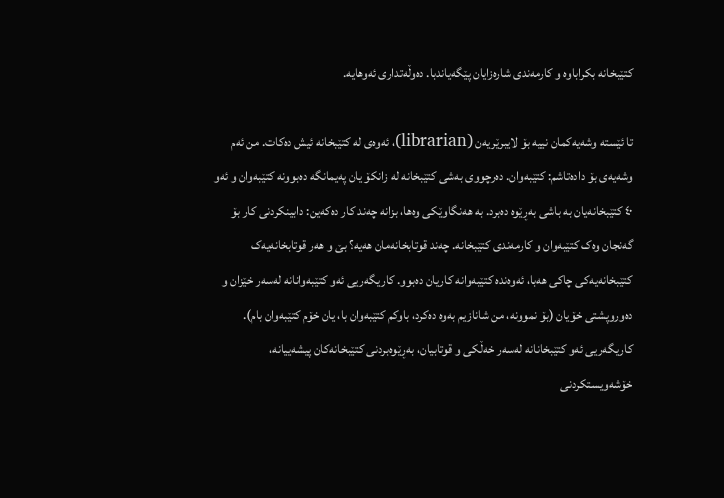کتێبخانە بکراباوە و کارمەندی شارەزایان پێگەیاندبا. دەوڵەتداری ئەوهایە.

تا ئێستە وشەیەکمان نییە بۆ لایبرێریەن (librarian)، ئەوەی لە کتێبخانە ئیش دەکات. من ئەم وشەیەی بۆ دادەتاشم: کتێبەوان. دەرچووی بەشی کتێبخانە لە زانکۆ یان پەیمانگە دەبوونە کتێبەوان و ئەو ٤٠ کتێبخانەیان بە باشی بەڕێوە دەبرد. بە هەنگاوێکی وەها، بزانە چەند کار دەکەین: دابینکردنی کار بۆ گەنجان وەک کتێبەوان و کارمەندی کتێبخانە. چەند قوتابخانەمان هەیە؟ بێ و هەر قوتابخانەیەک کتێبخانەیەکی چاکی هەبا، ئەوەندە کتێبەوانە کاریان دەبوو. کاریگەریی ئەو کتێبەوانانە لەسەر خێزان و دەوروپشتی خۆیان (بۆ نموونە، من شانازیم بەوە دەکرد، باوکم کتێبەوان با، یان خۆم کتێبەوان بام). کاریگەریی ئەو کتێبخانانە لەسەر خەڵکی و قوتابیان، بەڕێوەبردنی کتێبخانەکان پیشەییانە، خۆشەویستکردنی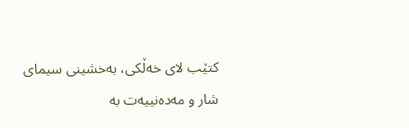کتێب لای خەڵکی، بەخشینی سیمای شار و مەدەنییەت بە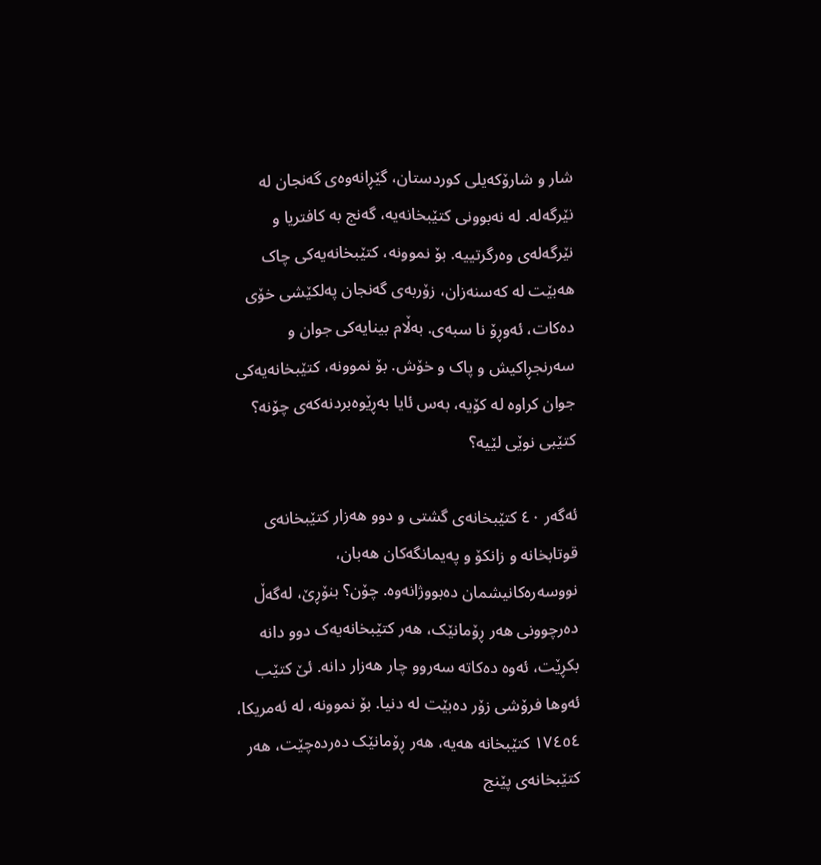شار و شارۆکەیلی کوردستان، گێڕانەوەی گەنجان لە نێرگەلە. لە نەبوونی کتێبخانەیە، گەنج بە کافتریا و نێرگەلەی وەرگرتییە. بۆ نموونە، کتێبخانەیەکی چاک هەبێت لە کەسنەزان، زۆربەی گەنجان پەلکێشی خۆی دەکات، ئەوڕۆ نا سبەی. بەڵام بینایەکی جوان و سەرنجڕاکیش و پاک و خۆش. بۆ نموونە، کتێبخانەیەکی جوان کراوە لە کۆیە، بەس ئایا بەڕێوەبردنەکەی چۆنە؟ کتێبی نوێی لێیە؟

ئەگەر ٤٠ کتێبخانەی گشتی و دوو هەزار کتێبخانەی قوتابخانە و زانکۆ و پەیمانگەکان هەبان، نووسەرەکانیشمان دەبووژانەوە. چۆن؟ بنۆڕێ، لەگەڵ دەرچوونی هەر ڕۆمانێک، هەر کتێبخانەیەک دوو دانە بکڕێت، ئەوە دەکاتە سەروو چار هەزار دانە. ئێ کتێب ئەوها فرۆشی زۆر دەبێت لە دنیا. بۆ نموونە، لە ئەمریکا، ١٧٤٥٤ کتێبخانە هەیە، هەر ڕۆمانێک دەردەچێت، هەر کتێبخانەی پێنج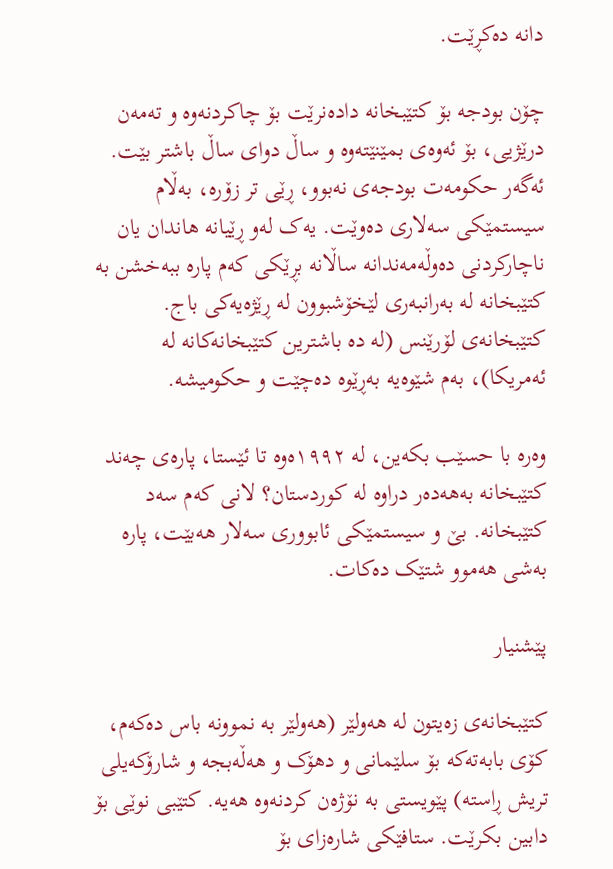دانە دەکڕێت.

چۆن بودجە بۆ کتێبخانە دادەنرێت بۆ چاکردنەوە و تەمەن درێژیی، بۆ ئەوەی بمێنێتەوە و ساڵ دوای ساڵ باشتر بێت. ئەگەر حکومەت بودجەی نەبوو، ڕێی تر زۆرە، بەڵام سیستمێکی سەلاری دەوێت. یەک لەو ڕێیانە هاندان یان ناچارکردنی دەوڵەمەندانە ساڵانە بڕێکی کەم پارە ببەخشن بە کتێبخانە لە بەرانبەری لێخۆشبوون لە ڕێژەیەکی باج. کتێبخانەی لۆرێنس (لە دە باشترین کتێبخانەکانە لە ئەمریکا)، بەم شێوەیە بەڕێوە دەچێت و حکومیشە.

وەرە با حسێب بکەین، لە ١٩٩٢ەوە تا ئێستا، پارەی چەند کتێبخانە بەهەدەر دراوە لە کوردستان؟ لانی کەم سەد کتێبخانە. بێ و سیستمێکی ئابووری سەلار هەبێت، پارە بەشی هەموو شتێک دەکات.

پێشنیار

کتێبخانەی زەیتون لە هەولێر (هەولێر بە نموونە باس دەکەم، کۆی بابەتەکە بۆ سلێمانی و دهۆک و هەڵەبجە و شارۆکەیلی تریش ڕاستە) پێویستی بە نۆژەن کردنەوە هەیە. کتێبی نوێی بۆ دابین بکرێت. ستافێکی شارەزای بۆ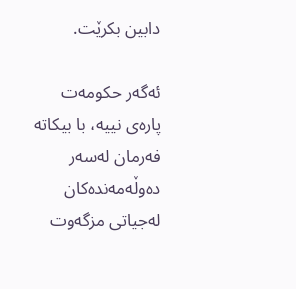دابین بکرێت.

ئەگەر حکومەت پارەی نییە، با بیکاتە فەرمان لەسەر دەوڵەمەندەکان لەجیاتی مزگەوت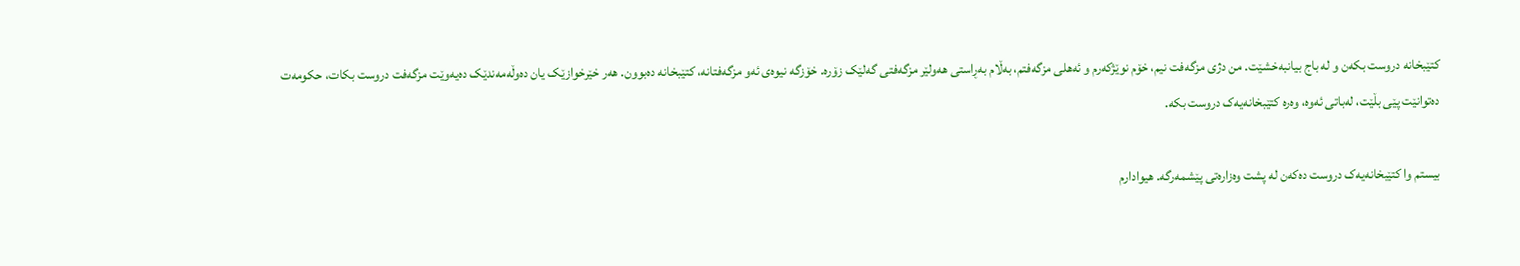کتێبخانە دروست بکەن و لە باج بیانبەخشێت. من دژی مزگەفت نیم، خۆم نوێژکەرم و ئەهلی مزگەفتم، بەڵام بەڕاستی هەولێر مزگەفتی گەلێک زۆرە. خۆزگە نیوەی ئەو مزگەفتانە، کتێبخانە دەبوون. هەر خێرخوازێک یان دەوڵەمەندێک دەیەوێت مزگەفت دروست بکات، حکومەت دەتوانێت پێی بڵێت، لەباتی ئەوە، وەرە کتێبخانەیەک دروست بکە.

بیستم وا کتێبخانەیەک دروست دەکەن لە پشت وەزارەتی پێشمەرگە. هیوادارم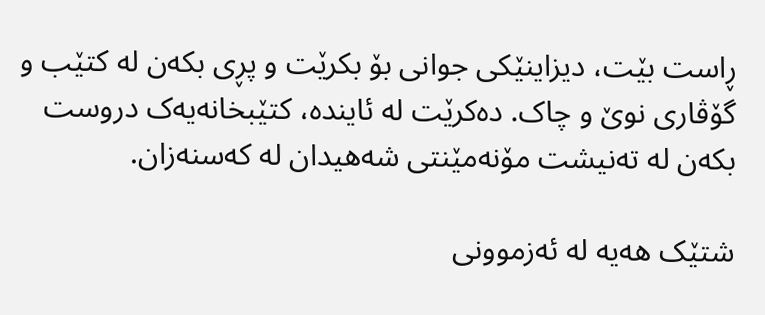ڕاست بێت، دیزاینێکی جوانی بۆ بکرێت و پڕی بکەن لە کتێب و گۆڤاری نوێ و چاک. دەکرێت لە ئایندە، کتێبخانەیەک دروست بکەن لە تەنیشت مۆنەمێنتی شەهیدان لە کەسنەزان.

شتێک هەیە لە ئەزموونی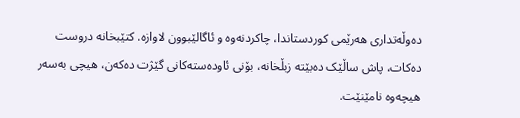دەوڵەتداری هەرێمی کوردستاندا، چاکردنەوە و ئاگالێبوون لاوازە. کتێبخانە دروست دەکات، پاش ساڵێک دەبێتە زبڵخانە، بۆنی ئاودەستەکانی گێژت دەکەن، هیچی بەسەر هیچەوە نامێنێت.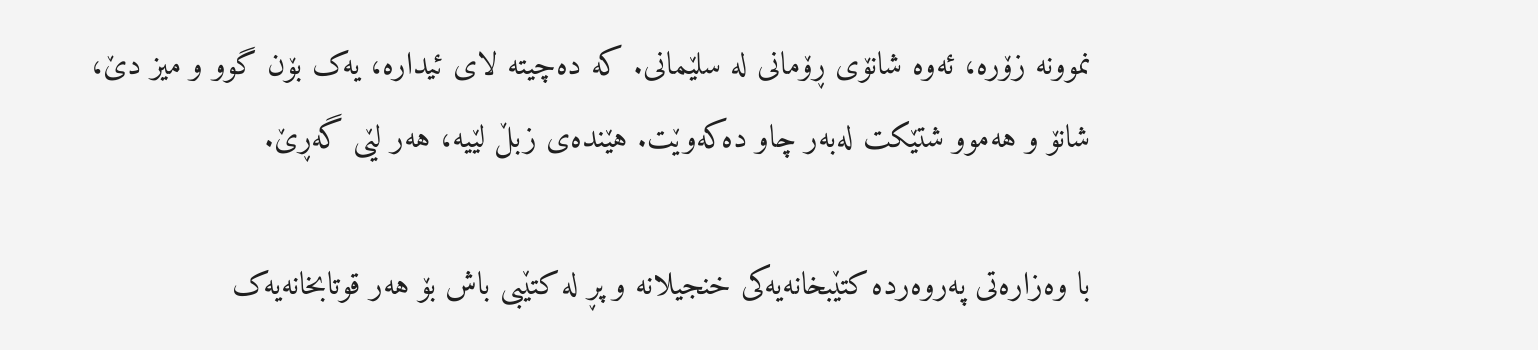نموونە زۆرە، ئەوە شانۆی ڕۆمانی لە سلێمانی. کە دەچیتە لای ئیدارە، یەک بۆن گوو و میز دێ، شانۆ و هەموو شتێکت لەبەر چاو دەکەوێت. هێندەی زبڵ لێیە، هەر لێی گەڕێ.

با وەزارەتی پەروەردە کتێبخانەیەکی خنجیلانە و پڕ لە کتێبی باش بۆ هەر قوتابخانەیەک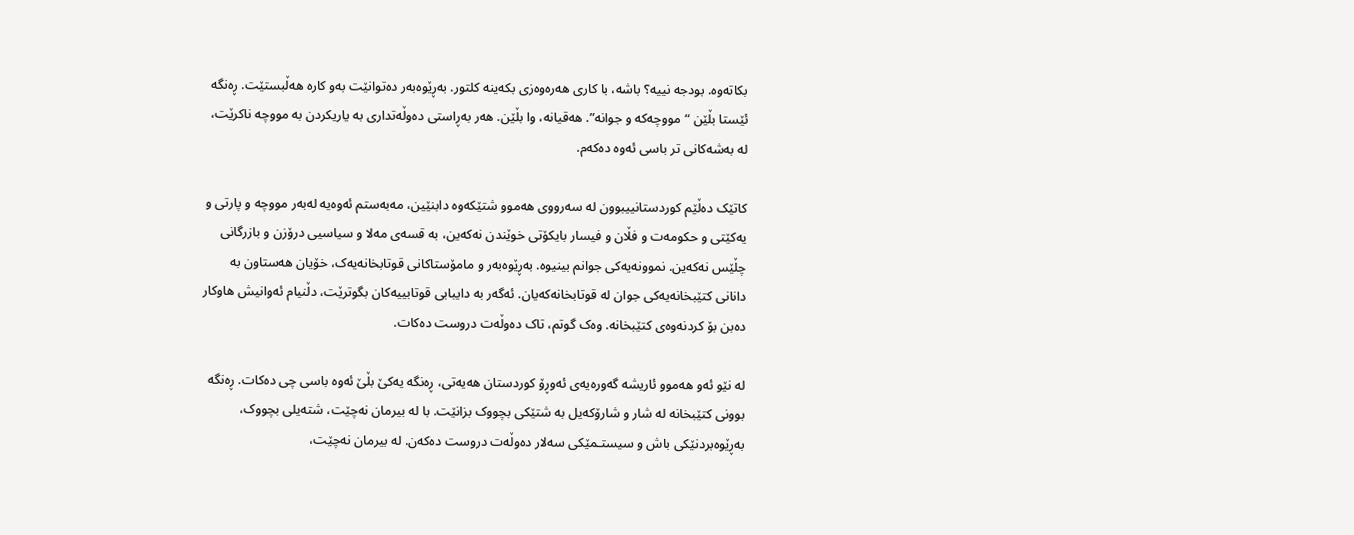بکاتەوە. بودجە نییە؟ باشە، با کاری هەرەوەزی بکەینە کلتور. بەڕێوەبەر دەتوانێت بەو کارە هەڵبستێت. ڕەنگە ئێستا بڵێن “مووچەکە و جوانە”. هەقیانە، وا بڵێن. هەر بەڕاستی دەوڵەتداری بە یاریکردن بە مووچە ناکرێت، لە بەشەکانی تر باسی ئەوە دەکەم.

کاتێک دەڵێم کوردستانییبوون لە سەرووی هەموو شتێکەوە دابنێین، مەبەستم ئەوەیە لەبەر مووچە و پارتی و یەکێتی و حکومەت و فڵان و فیسار بایکۆتی خوێندن نەکەین، بە قسەی مەلا و سیاسیی درۆزن و بازرگانی چڵێس نەکەین. نموونەیەکی جوانم بینیوە. بەڕێوەبەر و مامۆستاکانی قوتابخانەیەک، خۆیان هەستاون بە دانانی کتێبخانەیەکی جوان لە قوتابخانەکەیان. ئەگەر بە دایبابی قوتابییەکان بگوترێت، دڵنیام ئەوانیش هاوکار دەبن بۆ کردنەوەی کتێبخانە. وەک گوتم، تاک دەوڵەت دروست دەکات.

لە نێو ئەو هەموو ئاریشە گەورەیەی ئەوڕۆ کوردستان هەیەتی، ڕەنگە یەکێ بڵێ ئەوە باسی چی دەکات. ڕەنگە بوونی کتێبخانە لە شار و شارۆکەیل بە شتێکی بچووک بزانێت. با لە بیرمان نەچێت، شتەیلی بچووک، بەڕێوەبردنێکی باش و سیستـمێکی سەلار دەوڵەت دروست دەکەن. لە بیرمان نەچێت،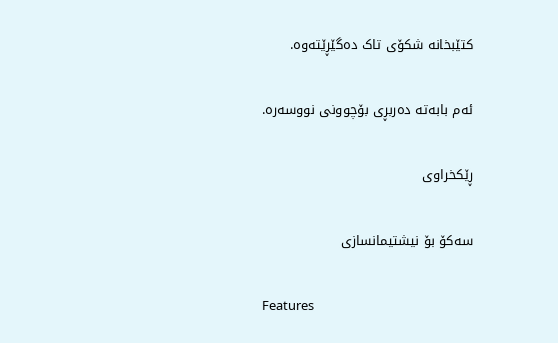کتێبخانە شکۆی تاک دەگێڕێتەوە.

ئەم بابەتە دەربڕی بۆچوونی نووسەرە.

ڕێکخراوی

سەکۆ بۆ نیشتیمانسازی

Features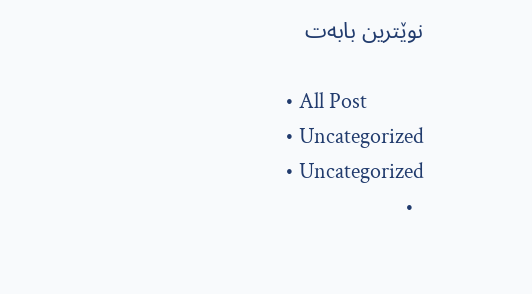نوێترین بابەت

  • All Post
  • Uncategorized
  • Uncategorized
  •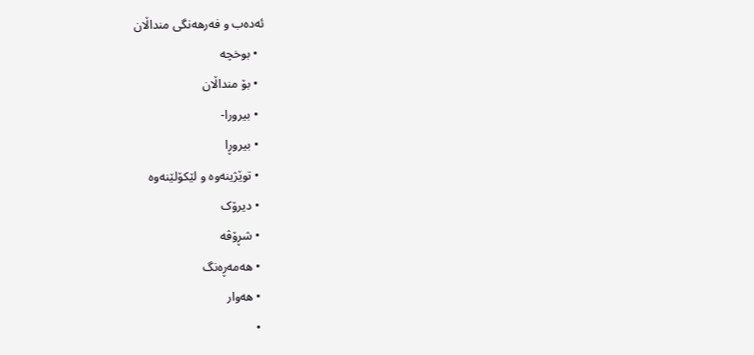ئەدەب و فەرهەنگی منداڵان
  • بوخچە
  • بۆ منداڵان
  • بیرورا-
  • بیروڕا
  • توێژینەوە و لێکۆلێنەوە
  • دیرۆک
  • شڕۆڤە
  • هەمەڕەنگ
  • هەوار
  •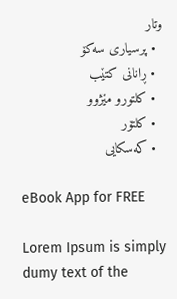وتار
  • پرسیاری سەکۆ
  • ڕانانی کتێب
  • کلتورو مێژوو
  • کلتۆر
  • کەسکایی

eBook App for FREE

Lorem Ipsum is simply dumy text of the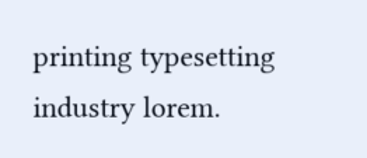printing typesetting industry lorem.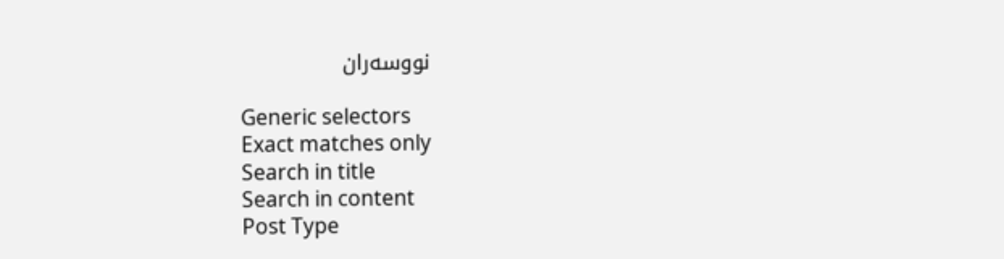نووسەران

Generic selectors
Exact matches only
Search in title
Search in content
Post Type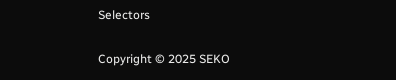Selectors

Copyright © 2025 SEKO